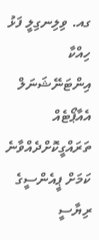ގއ. ވިލިނގިލީ ފަޅު ހިއްކާ އިންޓަނޭޝަނަލް އެއާޕޯޓެއް ތަރައްގީކޮށްދެއްވާނެ ކަމަށް ޕީއެންސީގެ ރިޔާސީ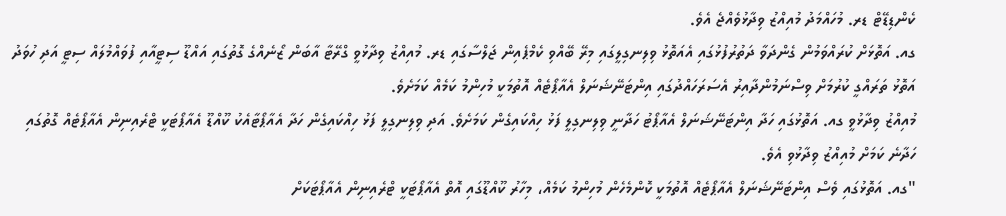ކެންޑިޑޭޓް ޑރ. މުހައްމަދު މުއިއްޒު ވިދާޅުވެއްޖެ އެވެ.
ގއ. އަތޮޅަށް ކުރައްވަމުން ގެންދަވާ ދަތުރުފުޅުގައި އެއަތޮޅު ވިލިނގިލީގައި މިރޭ ބޭއްވި ކެމްޕެއިން ޖަލްސާގައި ޑރ. މުއިއްޒު ވިދާޅުވީ ގްރޭޓާ އާބަން ޒޯނެއްގެ ގޮތުގައި އައްޑޫ ސިޓީއާއި ފުވައްމުލައް ސިޓީ އަދި ހުވަދު އަތޮޅު ތަރައްގީ ކުރުމަށް ވިސްނަމުންދާއިރު އެސަރަހައްދުގައި އިންޓަނޭޝަނަލް އެއާޕޯޓެއް އޮތުމަކީ މުހިންމު ކަމެއް ކަމަށެވެ.
މުއިއްޒު ވިދާޅުވީ ގއ. އަތޮޅުގައި ހަދާ އިންޓަނޭޝަނަލް އެއާޕޯޓު ހަދާނީ ވިލިނގިލީ ފަޅު ހިއްކައިގެން ކަމަށެވެ. އަދި ވިލިނގިލީ ފަޅު ހިއްކައިގެން ހަދާ އެއާޕޯޓާއެކު ކޫއްޑޫ އެއާޕޯޓަކީ ޓްރެއިނިން އެއާޕޯޓެއް ގޮތުގައި ހަދާނެ ކަމަށް މުއިއްޒު ވިދާޅުވި އެވެ.
"ގއ. އަތޮޅުގައި ވެސް އިންޓަނޭޝަނަލް އެއާޕޯޓެއް އޮތުމަކީ ކޮންމެހެން މުހިންމު ކަމެއް، މިހާރު ކޫއްޑޫގައި އޮތް އެއާޕޯޓަކީ ޓްރެއިނިން އެއާޕޯޓަކަށް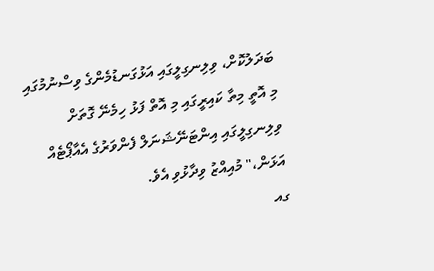ބަދަލުކޮށް، ވިލިނގިލީގައި އަޅުގަނޑުމެންގެ ވިސްނުމުގައި މި އޮތީ މިތާ ކައިރީގައި މި އޮތް ފަޅު ހިމެނޭ ގޮތަށް ވިލިނގިލީގައި އިންޓަނޭޝަނަލް ފެންވަރުގެ އެއާޕޯޓެއް އަޅަން،" މުއިއްޒު ވިދާޅުވި އެވެ.
ގއ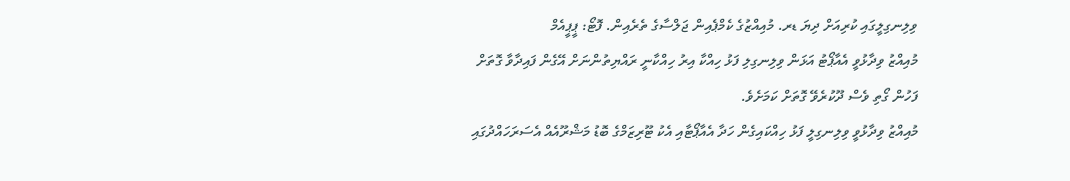ވިލިނގިލީގައި ކުރިއަށް ދިޔަ ޑރ. މުއިއްޒުގެ ކެމްޕެއިން ޖަލްސާގެ ތެރެއިން. ފޮޓޯ: ޕީޕީއެމް
މުއިއްޒު ވިދާޅުވީ އެއާޕޯޓު އަޅަން ވިލިނގިލި ފަޅު ހިއްކާ އިރު ހިއްކާނީ ރައްޔިތުންނަށް އޭގެން ފައިދާވާ ގޮތަށް ފަހުން ގޯތި ވެސް ދޫކުރެވޭ ގޮތަށް ކަމަށެވެ.
މުއިއްޒު ވިދާޅުވީ ވިލިނގިލީ ފަޅު ހިއްކައިގެން ހަދާ އެއާޕޯޓާއި އެކު ޓޫރިޒަމްގެ ބޮޑު މަޝްރޫއެއް އެސަރަހައްދުގައި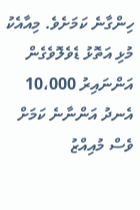ހިންގާނެ ކަމަށެވެ. މިއާއެކު މުޅި އަތޮޅު ޑެވެލޮވެގެން އަންނައިރު 10،000 އެނދު އަންނާނެ ކަމަށް ވެސް މުއިއްޒު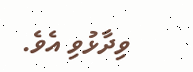ވިދާޅުވި އެވެ.